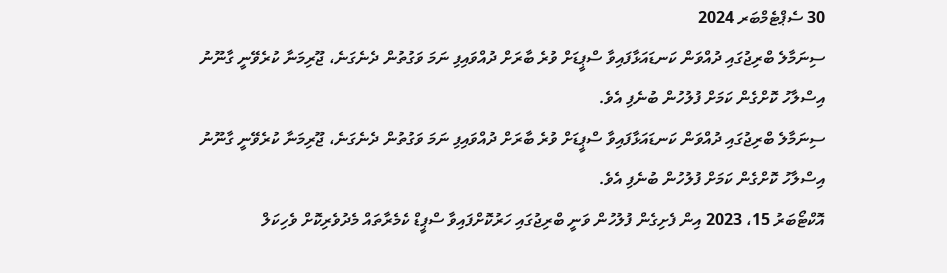30 ސެޕްޓެމްބަރ 2024
ސިނަމާލެ ބްރިޖުގައި ދުއްވަން ކަނޑައަޅާފައިވާ ސްޕީޑަށް ވުރެ ބާރަށް ދުއްވައިފި ނަމަ ވަގުތުން ދެނެގަނެ، ޖޫރިމަނާ ކުރެވޭނީ ގާނޫނު އިސްލާހު ކޮށްގެން ކަމަށް ފުލުހުން ބުނެފި އެވެ.
ސިނަމާލެ ބްރިޖުގައި ދުއްވަން ކަނޑައަޅާފައިވާ ސްޕީޑަށް ވުރެ ބާރަށް ދުއްވައިފި ނަމަ ވަގުތުން ދެނެގަނެ، ޖޫރިމަނާ ކުރެވޭނީ ގާނޫނު އިސްލާހު ކޮށްގެން ކަމަށް ފުލުހުން ބުނެފި އެވެ.
އޮކްޓޯބަރު 15، 2023 އިން ފެށިގެން ފުލުހުން ވަނީ ބްރިޖުގައި ހަރުކޮށްފައިވާ ސްޕީޑް ކެމެރާތައް މެދުވެރިކޮށް ވެހިކަލް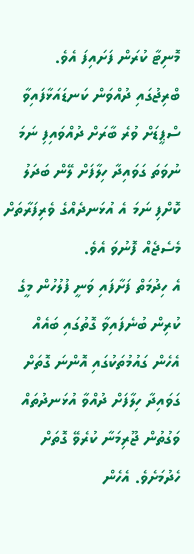މޮނިޓާ ކުރަން ފަށައިފަ އެވެ.
ބްރިޖުގައި ދުއްވަން ކަނޑައަޅާފައިވާ ސްޕީޑަށް ވުރެ ބާރަށް ދުއްވައިފި ނަމަ ނުވަތަ ގަވައިދާ ހިލާފަށް ލޭން ބަދަލު ކޮށްފި ނަމަ އެ އުޅަނދެއްގެ ވެރިފަރާތަށް މެސެޖެއް ފޮނުވަ އެވެ.
އެ ހިދުމަތް ފަށާފައި ވަނީ ފުލުހުން މީގެ ކުރިން ބުނެފައިވާ ގޮތުގައި ބައެއް އެހެން ގައުމުތަކުގައި އޮންނަ ގޮތަށް ގަވައިދާ ހިލާފަށް ދުއްވާ އުޅަނދުތައް ވަގުތުން ޖޫރިމަނާ ކުރެވޭ ގޮތަށް ހެދުމަށެވެ. އެހެން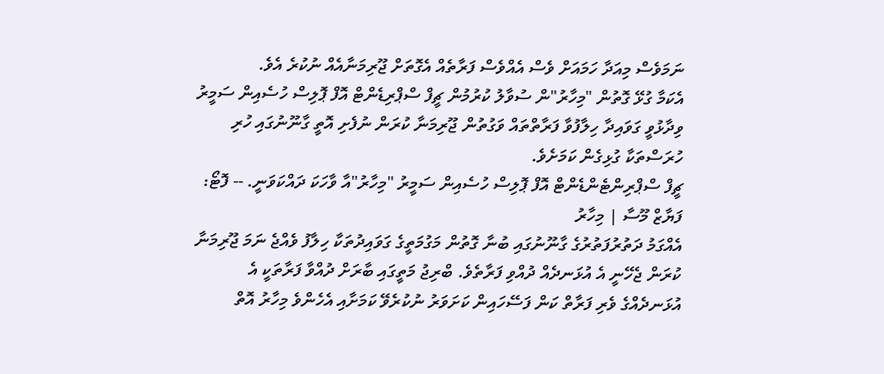ނަމަވެސް މިއަދާ ހަމައަށް ވެސް އެއްވެސް ފަރާތެއް އެގޮތަށް ޖޫރިމަނާއެއް ނުކުރެ އެވެ.
އެކަމާ ގުޅޭ ގޮތުން "މިހާރު"ން ސުވާލު ކުރުމުން ޗީފް ސްޕްރިޑެންޓް އޮފް ޕޮލިސް ހުސެއިން ސަމީރު ވިދާޅުވީ ގަވައިދާ ހިލާފުވާ ފަރާތްތައް ވަގުތުން ޖޫރިމަނާ ކުރަން ނުފެށި އޮތީ ގާނޫނުގައި ހުރި ހުރަސްތަކާ ގުޅިގެން ކަމަށެވެ.
ޗީފް ސްޕްރިންޓެންޑެންޓް އޮފް ޕޮލިސް ހުސެއިން ސަމީރު "މިހާރު"އާ ވާހަކަ ދައްކަވަނީ. -- ފޮޓޯ: ފަޔާޒް މޫސާ | މިހާރު
އެއްގަމު ދަތުރުފަތުރުގެ ގާނޫނުގައި ބުނާ ގޮތުން މަގުމަތީގެ ގަވައިދުތަކާ ހިލާފު ވެއްޖެ ނަމަ ޖޫރިމަނާ ކުރަން ޖެހޭނީ އެ އުޅަނދެއް ދުއްވި ފަރާތެވެ. ބްރިޖު މަތީގައި ބާރަށް ދުއްވާ ފަރާތަކީ އެ އުޅަނދެއްގެ ވެރި ފަރާތް ކަން ފަސޭހައިން ކަށަވަރު ނުކުރެވޭ ކަމަށާއި އެހެންވެ މިހާރު އޮތް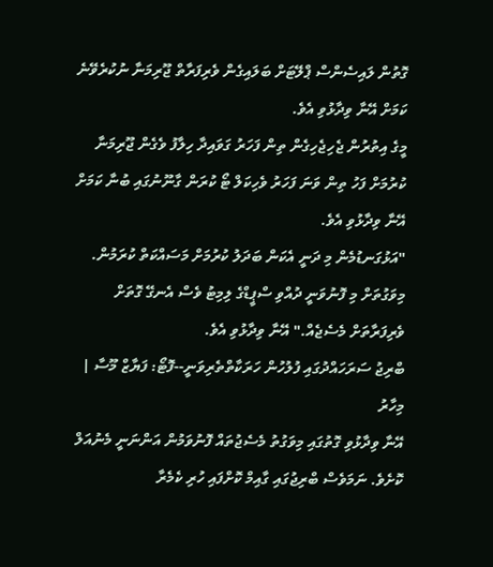ގޮތުން ލައިސެންސް ޕްލޭޓަށް ބަލައިގެން ވެރިފަރާތް ޖޫރިމަނާ ނުކުރެވޭނެ ކަމަށް އޭނާ ވިދާޅުވި އެވެ.
މީގެ އިތުރުން ޖެހިޖެހިގެން ތިން ފަހަރު ގަވައިދާ ހިލާފު ވެގެން ޖޫރިމަނާ ކުރުމަށް ފަހު ތިން ވަނަ ފަހަރު ވެހިކަލް ޓޯ ކުރަން ގާނޫނުގައި ބުނާ ކަމަށް އޭނާ ވިދާޅުވި އެވެ.
"އަޅުގަނޑުމެން މި ދަނީ އެކަން ބަދަލު ކުރުމަށް މަސައްކަތް ކުރަމުން. މިވަގުތަށް މި ފޮނުވަނީ ދުއްވި ސްޕީޑްގެ ލިމިޓު ވެސް އެނގޭ ގޮތަށް ވެރިފަރާތަށް މެސެޖެއް." އޭނާ ވިދާޅުވި އެވެ.
ބްރިޖު ސަރަހައްދުގައި ފުލުހުން ހަރަކާތްތެރިވަނީ--ފޮޓޯ: ފަޔާޒް މޫސާ | މިހާރު
އޭނާ ވިދާޅުވި ގޮތުގައި މިވަގުތު މެސެޖުތައް ފޮނުވަމުން އަންނަނީ މެނުއަލް ކޮށެވެ. ނަމަވެސް ބްރިޖުގައި ގާއިމް ކޮށްފައި ހުރި ކެމެރާ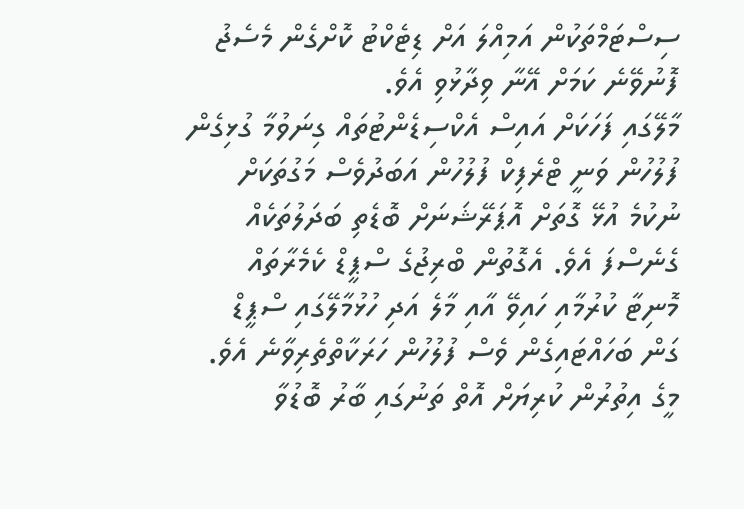ސިސްޓަމްތަކުން އަމިއްލަ އަށް ޑިޓެކްޓު ކޮށްގެން މެސެޖު ފޮނުވޭނެ ކަމަށް އޭނާ ވިދާޅުވި އެވެ.
މާލޭގައި ފަހަކަށް އައިސް އެކްސިޑެންޓުތައް ގިނަވުމާ ގުޅިގެން ފުލުހުން ވަނީ ޓްރެފިކް ފުލުހުން އަބަދުވެސް މަގުތަކަށް ނުކުމެ އުޅޭ ގޮތަށް އޮޕަރޭޝަނަށް ބޮޑެތި ބަދަލުތަކެއް ގެނެސްފަ އެވެ. އެގޮތުން ބްރިޖުގެ ސްޕީޑް ކެމެރާތައް މޮނިޓާ ކުރުމާއި ހައިވޭ އާއި މާލެ އަދި ހުޅުމާލޭގައި ސްޕީޑް ގަން ބަހައްޓައިގެން ވެސް ފުލުހުން ހަރަކާތްތެރިވާނެ އެވެ.
މީގެ އިތުރުން ކުރިޔަށް އޮތް ތަނުގައި ބާރު ބޮޑުވާ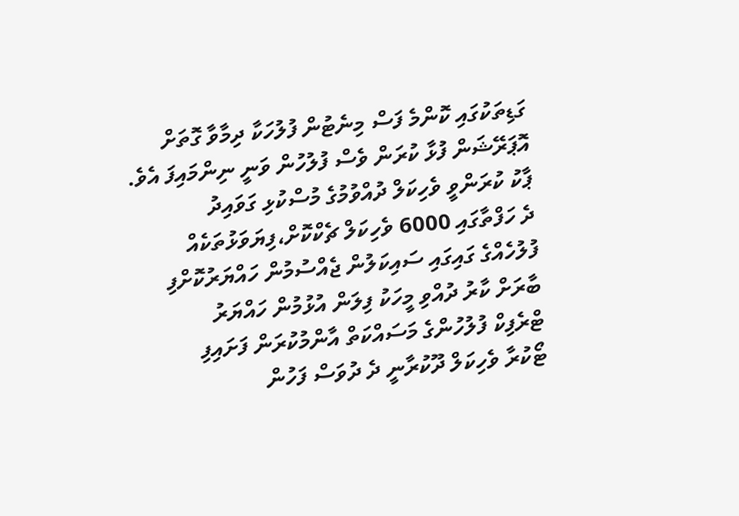ގަޑިތަކުގައި ކޮންމެ ފަސް މިނެޓުން ފުލުހަކާ ދިމާވާ ގޮތަށް އޮޕަރޭޝަން ފުޅާ ކުރަން ވެސް ފުލުހުން ވަނީ ނިންމައިފަ އެވެ.
ޕާކު ކުރަންވީ ވެހިކަލް ދުއްވުމުގެ މުސްކުޅި ގަވައިދު
ދެ ހަފްތާގައި 6000 ވެހިކަލް ޗެކްކޮށް،ފިޔަވަޅުތަކެއް
ފުލުހެއްގެ ގައިގައި ސައިކަލުން ޖެއްސުމުން ހައްޔަރުކޮށްފި
ބާރަށް ކާރު ދުއްވި މީހަކު ފިލަން އުޅުމުން ހައްޔަރު
ޓްރެފިކް ފުލުހުންގެ މަސައްކަތް އާންމުކުރަން ފަށައިފި
ޓޯކުރާ ވެހިކަލް ދޫކުރާނީ ދެ ދުވަސް ފަހުން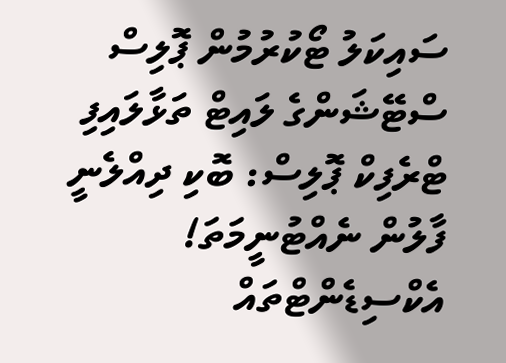ސައިކަލު ޓޯކުރުމުން ޕޮލިސް ސްޓޭޝަންގެ ލައިޓް ތަޅާލައިފި
ޓްރެފިކް ޕޮލިސް: ބޮކި ދިއްލެނީ ފާލުން ނެއްޓުނީމަތަ!
އެކްސިޑެންޓްތައް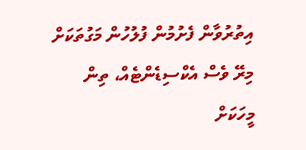އިތުރުވާން ފެށުމުން ފުލުހުން މަގުތަކަށް
މިރޭ ވެސް އެކްސިޑެންޓެއް، ތިން މީހަކަށް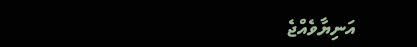އަނިޔާވެއްޖެ